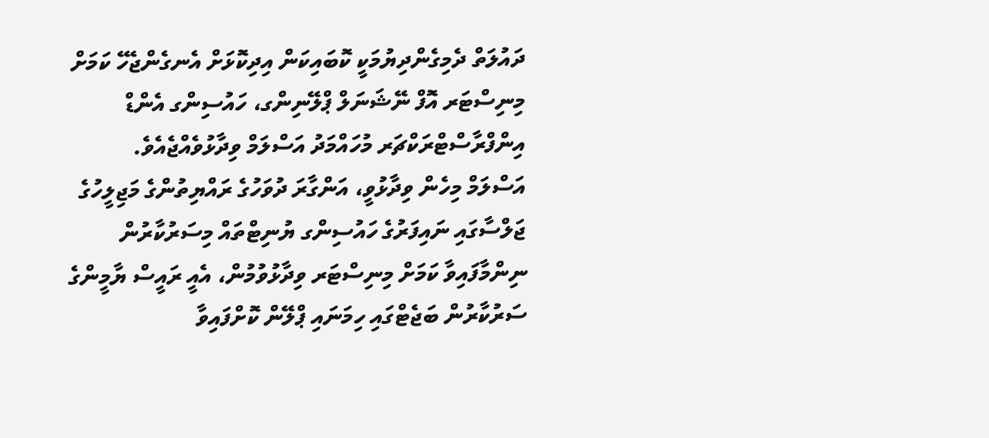ދައުލަތް ދެމިގެންދިޔުމަކީ ކޮބައިކަން އިދިކޮޅަށް އެނގެންޖެހޭ ކަމަށް މިނިސްޓަރ އޮފް ނޭޝަނަލް ޕްލޭނިންގ، ހައުސިންގ އެންޑް އިންފްރާސްޓްރަކްޗަރ މުހައްމަދު އަސްލަމް ވިދާޅުވެއްޖެއެވެ.
އަސްލަމް މިހެން ވިދާޅުވީ، އަންގާރަ ދުވަހުގެ ރައްޔިތުންގެ މަޖިލީހުގެ ޖަލްސާގައި ނައިފަރުގެ ހައުސިންގ ޔުނިޓްތައް މިސަރުކާރުން ނިންމާފައިވާ ކަމަށް މިނިސްޓަރ ވިދާޅުވުމުން، އެއީ ރައީސް ޔާމީންގެ ސަރުކާރުން ބަޖެޓްގައި ހިމަނައި ޕްލޭން ކޮށްފައިވާ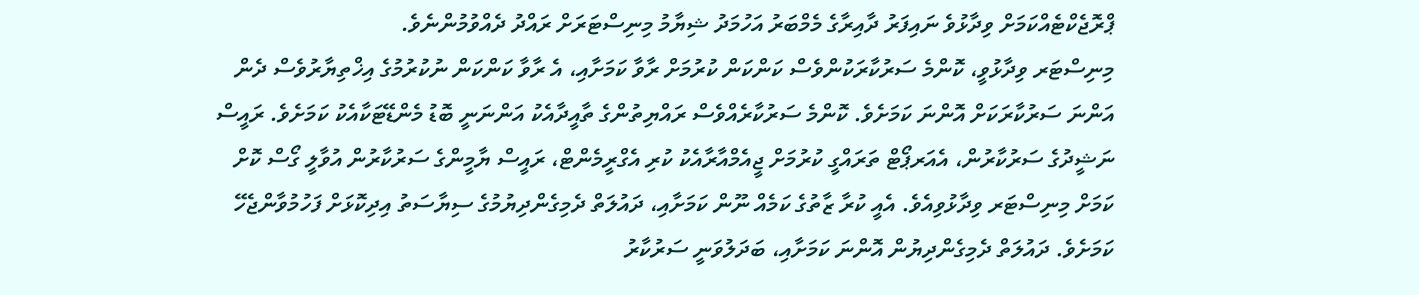ޕްރޮޖެކްޓެއްކަމަށް ވިދާޅުވެ ނައިފަރު ދާއިރާގެ މެމްބަރު އަހުމަދު ޝިޔާމު މިނިސްޓަރަށް ރައްދު ދެއްވުމުންނެވެ.
މިނިސްޓަރ ވިދާޅުވީ، ކޮންމެ ސަރުކާރަކުންވެސް ކަންކަން ކުރުމަށް ރާވާ ކަމަށާއި، އެ ރާވާ ކަންކަން ނުކުރުމުގެ އިޚްތިޔާރުވެސް ދެން އަންނަ ސަރުކާރަކަށް އޮންނަ ކަމަށެވެ. ކޮންމެ ސަރުކާރެއްވެސް ރައްޔިތުންގެ ތާއީދާއެކު އަންނަނީ ބޮޑު މެންޑޭޓަކާއެކު ކަމަށެވެ. ރައީސް ނަޝީދުގެ ސަރުކާރުން، އެއަރޕޯޓް ތަރައްގީ ކުރުމަށް ޖީއެމްއާރާއެކު ކުރި އެގްރީމެންޓް، ރައީސް ޔާމީންގެ ސަރުކާރުން އުވާލީ ގޯސް ކޮށް ކަމަށް މިނިސްޓަރ ވިދާޅުވިއެވެ. އެއީ ކުރާ ޒާތުގެ ކަމެއް ނޫން ކަމަށާއި، ދައުލަތް ދެމިގެންދިޔުމުގެ ސިޔާސަތު އިދިކޮޅަށް ފަހުމުވާންޖެހޭ ކަމަށެވެ. ދައުލަތް ދެމިގެންދިޔުން އޮންނަ ކަމަށާއި، ބަދަލުވަނީ ސަރުކާރު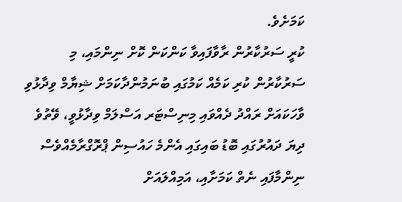ކަމަށެވެ.
ކުރީ ސަރުކާރުން ރާވާފައިވާ ކަންކަން ކޮށް ނިންމައި، މި ސަރުކާރުން ކުރި ކަމެއް ކަމުގައި ބުނަމުންދާކަމަށް ޝިޔާމް ވިދާޅުވި ވާހަކައަށް ރައްދު ދެއްވައި މިނިސްޓަރ އަސްލަމް ވިދާޅުވީ، ވޭތުވެ ދިޔަ ދައުރުގައި ބޮޑު ބައިގައި އެންމެ ހައުސިން ޕްރޮގްރާމެއްވެސް ނިންމާފައި ނެތް ކަމަށާއި، އަމިއްލައަށް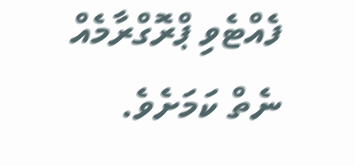ފެއްޓެވި ޕްރޮގްރާމެއް ނެތް ކަމަށެވެ.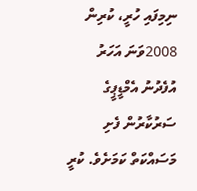ނިމިފައި ހުރީ، ކުރިން 2008ވަނަ އަހަރު އުފެދުނު އެމްޑީޕީގެ ސަރުކާރުން ފެށި މަސައްކަތް ކަމަށެވެ. ކުރީ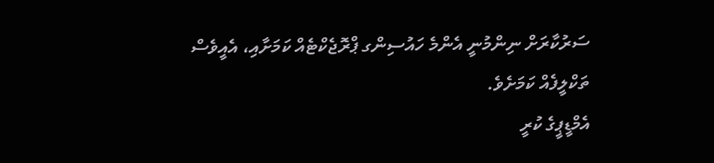ސަރުކާރަށް ނިންމުނީ އެންމެ ހައުސިންގ ޕްރޮޖެކްޓެއް ކަމަށާއި، އެއީވެސް ތަކްލީފެއް ކަމަށެވެ.
އެމްޑީޕީގެ ކުރީ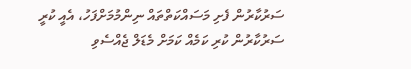ސަރުކާރުން ފެށި މަސައްކަތްތައް ނިންމުމަށްފަހު، އެއީ ކުރީ ސަރުކާރުން ކުރި ކަމެއް ކަމަށް މެޑަލް ޖެއްސެވި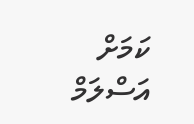ކަމަށް އަސްލަމް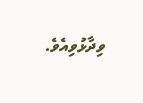ވިދާޅުވިއެވެ.